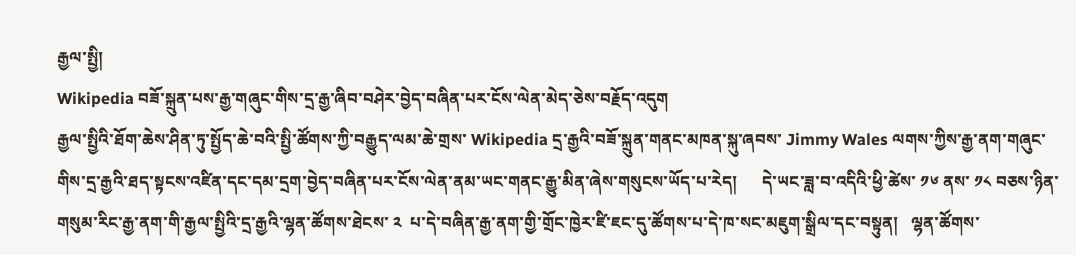རྒྱལ་སྤྱི།
Wikipedia བཟོ་སྐྲུན་པས་རྒྱ་གཞུང་གིས་དྲ་རྒྱ་ཞིབ་བཤེར་བྱེད་བཞིན་པར་ངོས་ལེན་མེད་ཅེས་བརྗོད་འདུག
རྒྱལ་སྤྱིའི་ཐོག་ཆེས་ཤིན་ཏུ་སྤྱོད་ཆེ་བའི་སྤྱི་ཚོགས་ཀྱི་བརྒྱུད་ལམ་ཆེ་གྲས་ Wikipedia དྲ་རྒྱའི་བཟོ་སྐྲུན་གནང་མཁན་སྐུ་ཞབས་ Jimmy Wales ལགས་ཀྱིས་རྒྱ་ནག་གཞུང་གིས་དྲ་རྒྱའི་ཐད་སྟངས་འཛིན་དང་དམ་དྲག་བྱེད་བཞིན་པར་ངོས་ལེན་ནམ་ཡང་གནང་རྒྱུ་མིན་ཞེས་གསུངས་ཡོད་པ་རེད།      དེ་ཡང་ཟླ་བ་འདིའི་ཕྱི་ཚེས་ ༡༦ ནས་ ༡༨ བཅས་ཉིན་གསུམ་རིང་རྒྱ་ནག་གི་རྒྱལ་སྤྱིའི་དྲ་རྒྱའི་ལྷན་ཚོགས་ཐེངས་ ༢  པ་དེ་བཞིན་རྒྱ་ནག་གྱི་གྲོང་ཁྱེར་ཛི་ཇང་དུ་ཚོགས་པ་དེ་ཁ་སང་མཇུག་སྒྲིལ་དང་བསྟུན།   ལྷན་ཚོགས་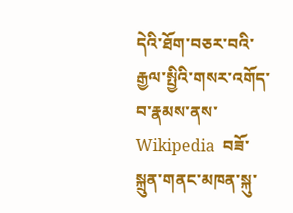དེའི་ཐོག་བཅར་བའི་རྒྱལ་སྤྱིའི་གསར་འགོད་བ་རྣམས་ནས་ Wikipedia  བཟོ་སྐྲུན་གནང་མཁན་སྐུ་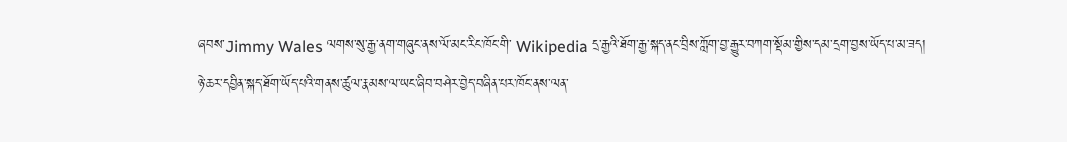ཞབས་Jimmy Wales ལགས་སུ་རྒྱ་ནག་གཞུང་ནས་ལོ་མང་རིང་ཁོང་གི་ Wikipedia དྲ་རྒྱའི་ཐོག་རྒྱ་སྐད་ནང་བྲིས་ཀློག་བྱ་རྒྱུར་བཀག་སྡོམ་གྱིས་དམ་དྲག་བྱས་ཡོད་པ་མ་ཟད། ཉེ་ཆར་དབྱིན་སྐད་ཐོག་ཡོད་པའི་གནས་ཚུལ་རྣམས་ལ་ཡང་ཞིབ་བཤེར་བྱེད་བཞིན་པར་ཁོང་ནས་ལན་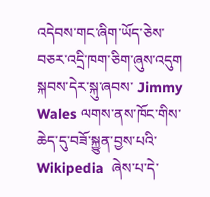འདེབས་གང་ཞིག་ཡོད་ཅེས་བཅར་འདྲི་ཁག་ཅིག་ཞུས་འདུག     སྐབས་དེར་སྐུ་ཞབས་ Jimmy Wales ལགས་ནས་ཁོང་གིས་ཆེད་དུ་བཟོ་སྐྱུན་བྱས་པའི་ Wikipedia  ཞེས་པ་དེ་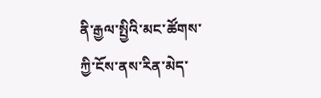ནི་རྒྱལ་སྤྱིའི་མང་ཚོགས་ཀྱི་ངོས་ནས་རིན་མེད་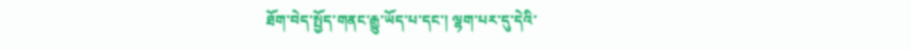ཐོག་བེད་སྤྱོད་གནང་རྒྱུ་ཡོད་པ་དང་། ལྷག་པར་དུ་དེའི་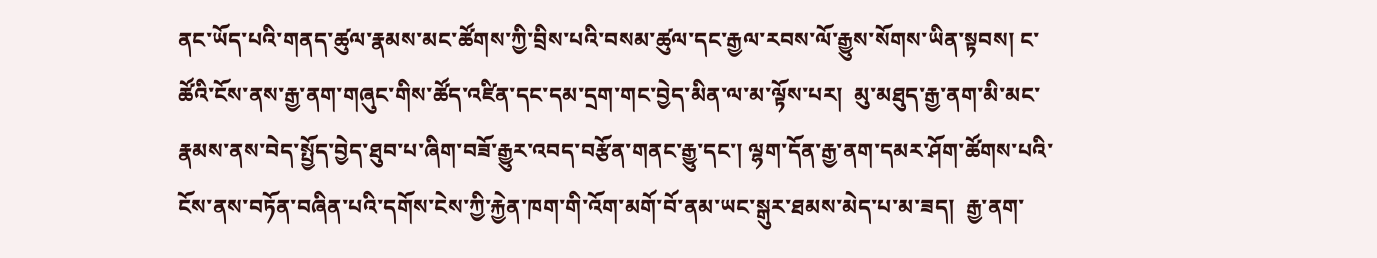ནང་ཡོད་པའི་གནད་ཚུལ་རྣམས་མང་ཚོགས་ཀྱི་བྲིས་པའི་བསམ་ཚུལ་དང་རྒྱལ་རབས་ལོ་རྒྱུས་སོགས་ཡིན་སྟབས། ང་ཚོའི་ངོས་ནས་རྒྱ་ནག་གཞུང་གིས་ཚོད་འཛིན་དང་དམ་དྲག་གང་བྱེད་མིན་ལ་མ་ལྟོས་པར།  མུ་མཐུད་རྒྱ་ནག་མི་མང་རྣམས་ནས་བེད་སྤྱོད་བྱེད་ཐུབ་པ་ཞིག་བཟོ་རྒྱུར་འབད་བརྩོན་གནང་རྒྱུ་དང་། ལྷག་དོན་རྒྱ་ནག་དམར་ཤོག་ཚོགས་པའི་ངོས་ནས་བཏོན་བཞིན་པའི་དགོས་ངེས་ཀྱི་རྐྱེན་ཁག་གི་འོག་མགོ་བོ་ནམ་ཡང་སྒུར་ཐམས་མེད་པ་མ་ཟད།  རྒྱ་ནག་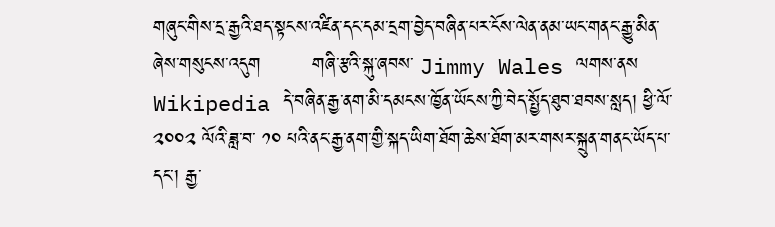གཞུང་གིས་དྲ་རྒྱའི་ཐད་སྟངས་འཛིན་དང་དམ་དྲག་བྱེད་བཞིན་པར་ངོས་ལེན་ནམ་ཡང་གནང་རྒྱུ་མིན་ཞེས་གསུངས་འདུག        གཞི་རྩའི་སྐུ་ཞབས་ Jimmy Wales ལགས་ནས Wikipedia དེ་བཞིན་རྒྱ་ནག་མི་དམངས་ཁྱོན་ཡོངས་ཀྱི་བེད་སྤྱོད་ཐུབ་ཐབས་སླད། ཕྱི་ལོ་ ༢༠༠༢ ལོའི་ཟླ་བ་ ༡༠ པའི་ནང་རྒྱ་ནག་གྱི་སྐད་ཡིག་ཐོག་ཆེས་ཐོག་མར་གསར་སྐྲུན་གནང་ཡོད་པ་དང་། རྒྱ་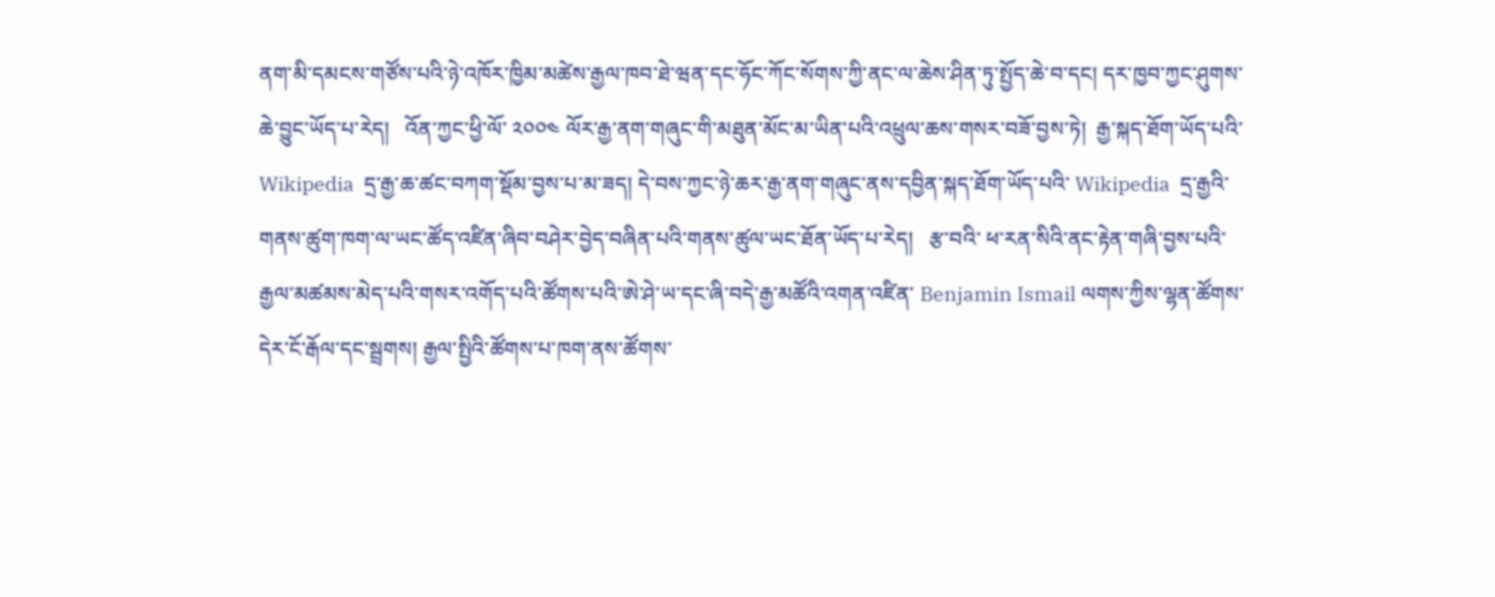ནག་མི་དམངས་གཙོས་པའི་ཉེ་འཁོར་ཁྱིམ་མཚེས་རྒྱལ་ཁབ་ཐེ་ཝན་དང་ཧོང་ཀོང་སོགས་ཀྱི་ནང་ལ་ཆེས་ཤིན་ཏུ་སྤྱོད་ཆེ་བ་དང། དར་ཁྱབ་ཀྱང་ཤུགས་ཆེ་བྱུང་ཡོད་པ་རེད།   འོན་ཀྱང་ཕྱི་ལོ་ ༢༠༠༤ ལོར་རྒྱ་ནག་གཞུང་གི་མཐུན་མོང་མ་ཡིན་པའི་འཕྲུལ་ཆས་གསར་བཟོ་བྱས་ཏེ།  རྒྱ་སྐད་ཐོག་ཡོད་པའི་ Wikipedia  དྲ་རྒྱ་ཆ་ཚང་བཀག་སྡོམ་བྱས་པ་མ་ཟད། དེ་བས་ཀྱང་ཉེ་ཆར་རྒྱ་ནག་གཞུང་ནས་དབྱིན་སྐད་ཐོག་ཡོད་པའི་ Wikipedia  དྲ་རྒྱའི་གནས་ཚུག་ཁག་ལ་ཡང་ཚོད་འཛིན་ཞིབ་བཤེར་བྱེད་བཞིན་པའི་གནས་ཚུལ་ཡང་ཐོན་ཡོད་པ་རེད།   རྩ་བའི་ ཕ་རན་སིའི་ནང་རྟེན་གཞི་བྱས་པའི་རྒྱལ་མཚམས་མེད་པའི་གསར་འགོད་པའི་ཚོགས་པའི་ཨེ་ཤེ་ཡ་དང་ཞི་བདེ་རྒྱ་མཚོའི་འགན་འཛིན་ Benjamin Ismail ལགས་ཀྱིས་ལྷན་ཚོགས་དེར་ངོ་རྒོལ་དང་སྦྲགས། རྒྱལ་སྤྱིའི་ཚོགས་པ་ཁག་ནས་ཚོགས་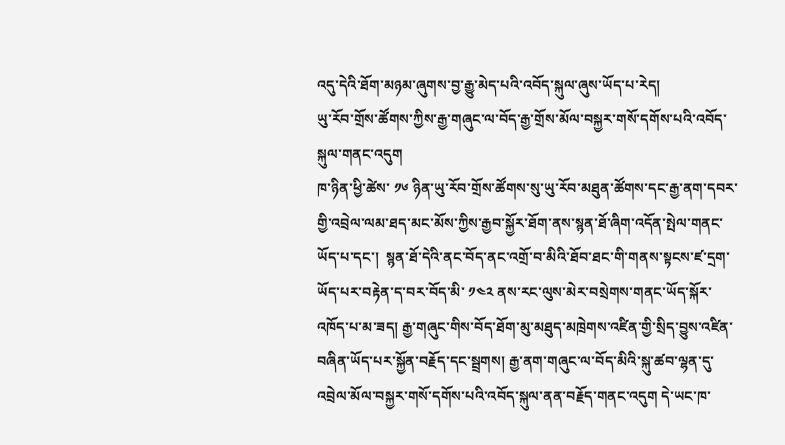འདུ་དེའི་ཐོག་མཉམ་ཞུགས་བྱ་རྒྱུ་མེད་པའི་འབོད་སྐུལ་ཞུས་ཡོད་པ་རེད།
ཡུ་རོབ་གྲོས་ཚོགས་ཀྱིས་རྒྱ་གཞུང་ལ་བོད་རྒྱ་གྲོས་མོལ་བསྐྱར་གསོ་དགོས་པའི་འབོད་སྐུལ་གནང་འདུག
ཁ་ཉིན་ཕྱི་ཚེས་ ༡༦ ཉིན་ཡུ་རོབ་གྲོས་ཚོགས་སུ་ཡུ་རོབ་མཐུན་ཚོགས་དང་རྒྱ་ནག་དབར་གྱི་འབྲེལ་ལམ་ཐད་མང་མོས་ཀྱིས་རྒྱབ་སྐྱོར་ཐོག་ནས་སྙན་ཐོ་ཞིག་འདོན་སྤེལ་གནང་ཡོད་པ་དང་།  སྙན་ཐོ་དེའི་ནང་བོད་ནང་འགྲོ་བ་མིའི་ཐོབ་ཐང་གི་གནས་སྟངས་ཛ་དྲག་ཡོད་པར་བརྟེན་ད་བར་བོད་མི་ ༡༤༢ ནས་རང་ལུས་མེར་བསྲེགས་གནང་ཡོད་སྐོར་འཁོད་པ་མ་ཟད། རྒྱ་གཞུང་གིས་བོད་ཐོག་མུ་མཐུད་མཁྲེགས་འཛིན་གྱི་སྲིད་བྱུས་འཛིན་བཞིན་ཡོད་པར་སྐྱོན་བརྗོད་དང་སྦྲགས། རྒྱ་ནག་གཞུང་ལ་བོད་མིའི་སྐུ་ཚབ་ལྷན་དུ་འབྲེལ་མོལ་བསྐྱར་གསོ་དགོས་པའི་འབོད་སྐུལ་ནན་བརྗོད་གནང་འདུག དེ་ཡང་ཁ་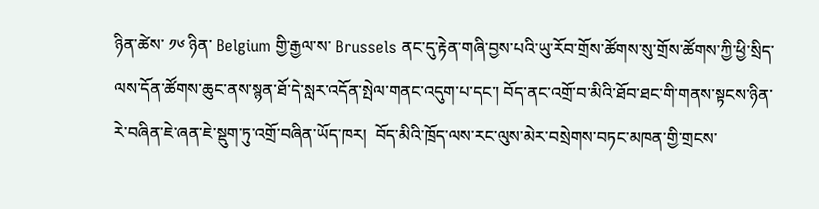ཉིན་ཚེས་ ༡༦ ཉིན་ Belgium གྱི་རྒྱལ་ས་ Brussels ནང་དུ་རྟེན་གཞི་བྱས་པའི་ཡུ་རོབ་གྲོས་ཚོགས་སུ་གྲོས་ཚོགས་ཀྱི་ཕྱི་སྲིད་ལས་དོན་ཚོགས་ཆུང་ནས་སྙན་ཐོ་དེ་སླར་འདོན་སྤེལ་གནང་འདུག་པ་དང་། བོད་ནང་འགྲོ་བ་མིའི་ཐོབ་ཐང་གི་གནས་སྟངས་ཉིན་རེ་བཞིན་ཇེ་ཞན་ཇེ་སྡུག་ཏུ་འགྲོ་བཞིན་ཡོད་ཁར།  བོད་མིའི་ཁྲོད་ལས་རང་ལུས་མེར་བསྲེགས་བཏང་མཁན་གྱི་གྲངས་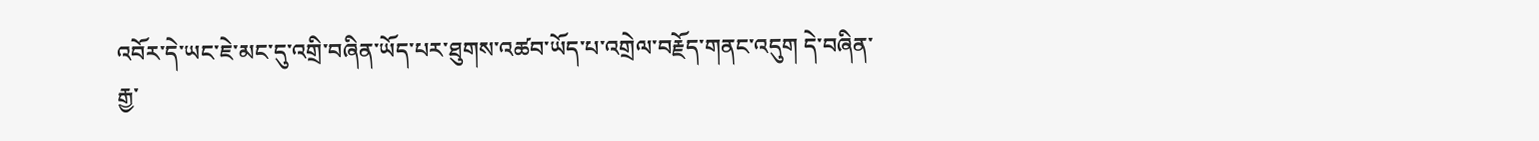འབོར་དེ་ཡང་ཇེ་མང་དུ་འགྲི་བཞིན་ཡོད་པར་ཐུགས་འཚབ་ཡོད་པ་འགྲེལ་བརྗོད་གནང་འདུག དེ་བཞིན་རྒྱ་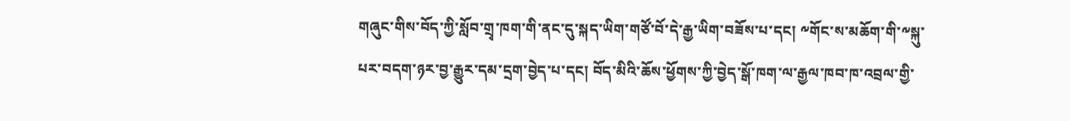གཞུང་གིས་བོད་ཀྱི་སློབ་གྲྭ་ཁག་གི་ནང་དུ་སྐད་ཡིག་གཙོ་བོ་དེ་རྒྱ་ཡིག་བཟོས་པ་དང། ༸གོང་ས་མཆོག་གི་༸སྐུ་པར་བདག་ཉར་བྱ་རྒྱུར་དམ་དྲག་བྱེད་པ་དང། བོད་མིའི་ཆོས་ཕྱོགས་ཀྱི་བྱེད་སྒོ་ཁག་ལ་རྒྱལ་ཁབ་ཁ་འབྲལ་གྱི་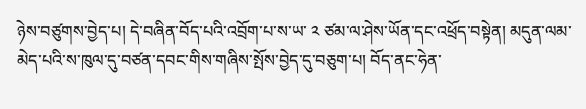ཉེས་བཙུགས་བྱེད་པ། དེ་བཞིན་བོད་པའི་འབྲོག་པ་ས་ཡ་ ༢ ཙམ་ལ་ཤེས་ཡོན་དང་འཕྲོད་བསྟེན། མདུན་ལམ་མེད་པའི་ས་ཁུལ་དུ་བཙན་དབང་གིས་གཞིས་སྤོས་བྱེད་དུ་བཅུག་པ། བོད་ནང་ཧེན་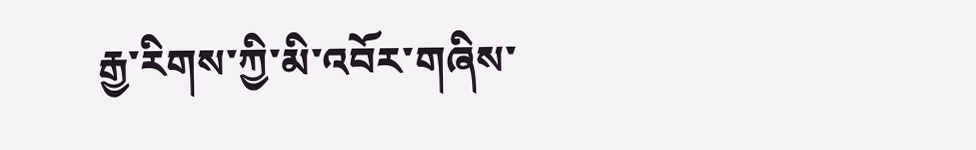རྒྱ་རིགས་ཀྱི་མི་འབོར་གཞིས་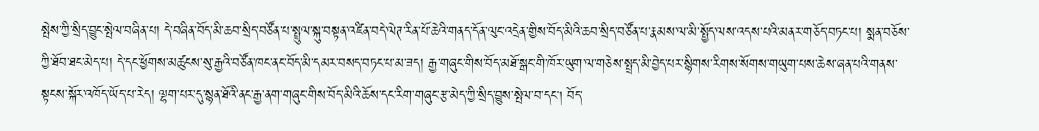སྤེས་ཀྱི་སྲིད་བྱུང་སྤེལ་བཞིན་པ། དེ་བཞིན་བོད་མི་ཆབ་སྲིད་བཙོན་པ་སྤྲུལ་སྐུ་བསྟན་འཛིན་བདེ་ལེཊ་རིན་པོ་ཆེའི་གནད་དོན་ལུང་འདྲེན་གྱིས་བོད་མིའི་ཆབ་སྲིད་བཙོན་པ་རྣམས་ལ་མི་སྤྱོད་ལས་འདས་པའི་མནར་གཅོད་བཏང་པ། སྨན་བཅོས་ཀྱི་ཐོབ་ཐང་མེད་པ། དེ་དང་ཕྱོགས་མཚུངས་སུ་རྒྱའི་བཙོན་ཁང་ནང་བོད་མི་དམར་བསད་བཏང་པ་མ་ཟད། རྒྱ་གཞུང་གིས་བོད་མཐོ་སྒང་གི་ཁོར་ཡུག་ལ་གཅེས་སྤྲད་མི་བྱེད་པར་སྙིགས་རིགས་སོགས་གཡུག་པས་ཆེས་ཞན་པའི་གནས་སྟངས་སྐོར་འཁོད་ཡོད་པ་རེད། ལྷག་པར་དུ་སྙན་ཐོའི་ནང་རྒྱ་ནག་གཞུང་གིས་བོད་མིའི་ཆོས་དང་རིག་གཞུང་རྩ་མེད་ཀྱི་སྲིད་བྱུས་སྤེལ་བ་དང། བོད་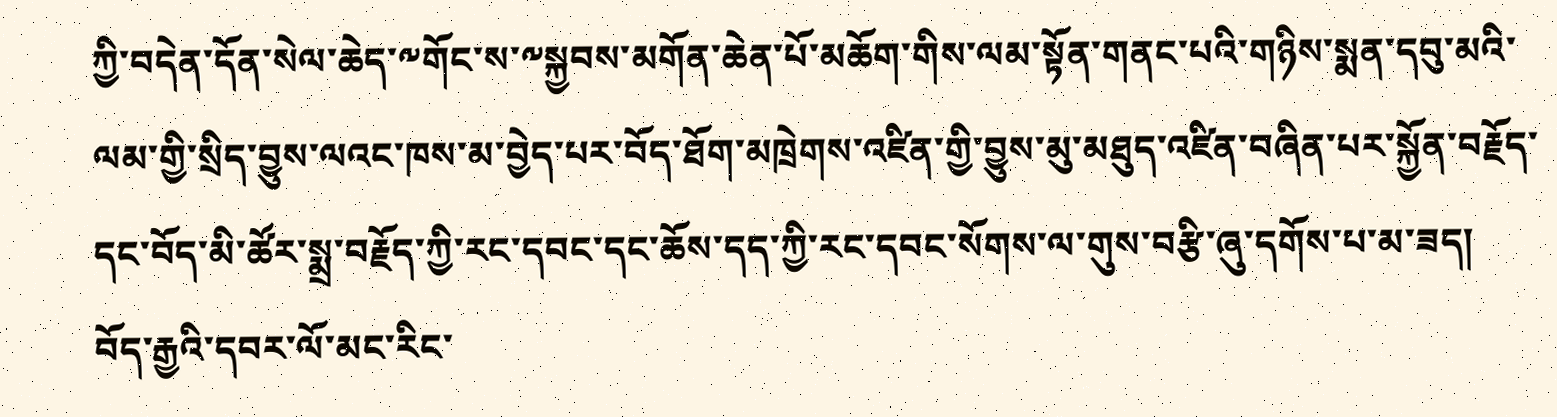ཀྱི་བདེན་དོན་སེལ་ཆེད་༸གོང་ས་༸སྐྱབས་མགོན་ཆེན་པོ་མཆོག་གིས་ལམ་སྟོན་གནང་པའི་གཉིས་སྨན་དབུ་མའི་ལམ་གྱི་སྲིད་བྱུས་ལའང་ཁས་མ་བྱེད་པར་བོད་ཐོག་མཁྲེགས་འཛིན་གྱི་བྱུས་མུ་མཐུད་འཛིན་བཞིན་པར་སྐྱོན་བརྗོད་དང་བོད་མི་ཚོར་སྨྲ་བརྗོད་ཀྱི་རང་དབང་དང་ཆོས་དད་ཀྱི་རང་དབང་སོགས་ལ་གུས་བརྩི་ཞུ་དགོས་པ་མ་ཟད།  བོད་རྒྱའི་དབར་ལོ་མང་རིང་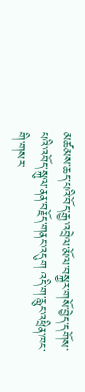མཚམས་ཆད་པའི་བོད་རྒྱ་འབྲེལ་མོལ་བསྐྱར་གསོ་བྱེད་དགོས་པའི་འབོད་སྐུལ་ནན་བརྗོད་གནང་འདུག འདི་ག་རླུང་འཕྲིན་ཁང་གི་གསར་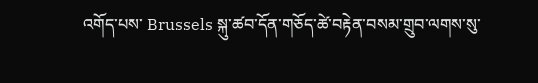འགོད་པས་ Brussels སྐུ་ཚབ་དོན་གཅོད་ཚེ་བརྟེན་བསམ་གྲུབ་ལགས་སུ་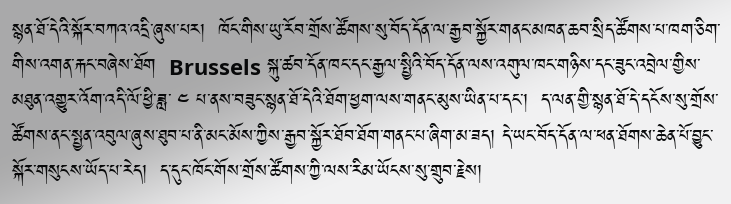སྙན་ཐོ་དེའི་སྐོར་བཀའ་འདྲི་ཞུས་པར།  ཁོང་གིས་ཡུ་རོབ་གྲོས་ཚོགས་སུ་བོད་དོན་ལ་རྒྱབ་སྐྱོར་གནང་མཁན་ཆབ་སྲིད་ཚོགས་པ་ཁག་ཅིག་གིས་འགན་རྐང་བཞེས་ཐོག  Brussels སྐུ་ཚབ་དོན་ཁང་དང་རྒྱལ་སྤྱིའི་བོད་དོན་ལས་འགུལ་ཁང་གཉིས་དང་ཟུང་འབྲེལ་གྱིས་མཐུན་འགྱུར་འོག་འདི་ལོ་ཕྱི་ཟླ་ ༤ པ་ནས་བཟུང་སྙན་ཐོ་དེའི་ཐོག་ཕྱག་ལས་གནང་མུས་ཡིན་པ་དང་།  ད་ལན་གྱི་སྙན་ཐོ་དེ་དངོས་སུ་གྲོས་ཚོགས་ནང་སྤྱན་འབུལ་ཞུས་ཐུབ་པ་ནི་མང་མོས་ཀྱིས་རྒྱབ་སྐྱོར་ཐོབ་ཐོག་གནང་པ་ཞིག་མ་ཟད། དེ་ཡང་བོད་དོན་ལ་ཕན་ཐོགས་ཆེན་པོ་བྱུང་སྐོར་གསུངས་ཡོད་པ་རེད།  ད་དུང་ཁོང་གོས་གྲོས་ཚོགས་ཀྱི་ལས་རིམ་ཡོངས་སུ་གྲུབ་རྗེས།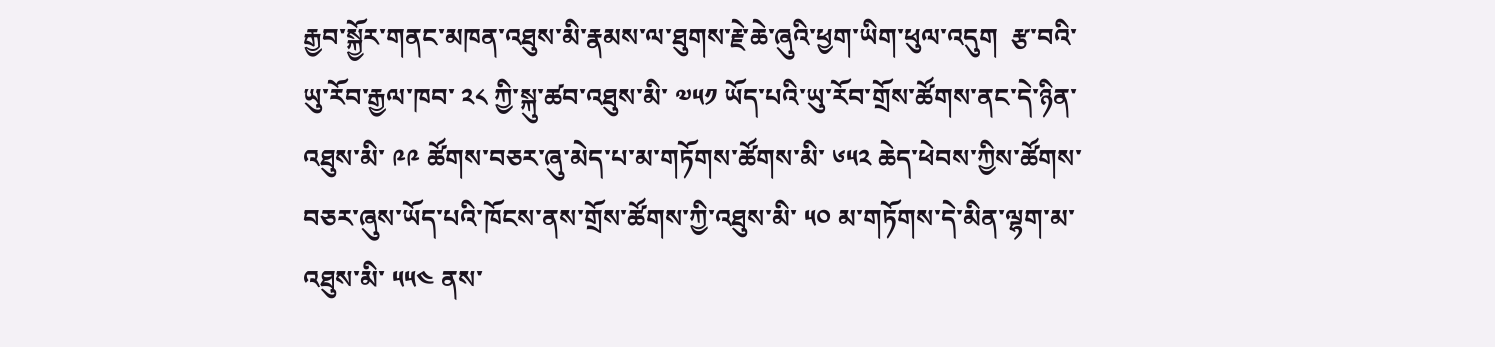རྒྱབ་སྐྱོར་གནང་མཁན་འཐུས་མི་རྣམས་ལ་ཐུགས་རྗེ་ཆེ་ཞུའི་ཕྱག་ཡིག་ཕུལ་འདུག  རྩ་བའི་ཡུ་རོབ་རྒྱལ་ཁབ་ ༢༨ ཀྱི་སྐུ་ཚབ་འཐུས་མི་ ༧༥༡ ཡོད་པའི་ཡུ་རོབ་གྲོས་ཚོགས་ནང་དེ་ཉིན་འཐུས་མི་ ༩༩ ཚོགས་བཅར་ཞུ་མེད་པ་མ་གཏོགས་ཚོགས་མི་ ༦༥༢ ཆེད་ཕེབས་ཀྱིས་ཚོགས་བཅར་ཞུས་ཡོད་པའི་ཁོངས་ནས་གྲོས་ཚོགས་ཀྱི་འཐུས་མི་ ༥༠ མ་གཏོགས་དེ་མིན་ལྷག་མ་འཐུས་མི་ ༥༥༤ ནས་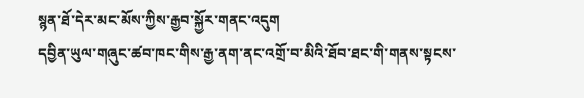སྙན་ཐོ་དེར་མང་མོས་ཀྱིས་རྒྱབ་སྐྱོར་གནང་འདུག
དབྱིན་ཡུལ་གཞུང་ཚབ་ཁང་གིས་རྒྱ་ནག་ནང་འགྲོ་བ་མིའི་ཐོབ་ཐང་གི་གནས་སྟངས་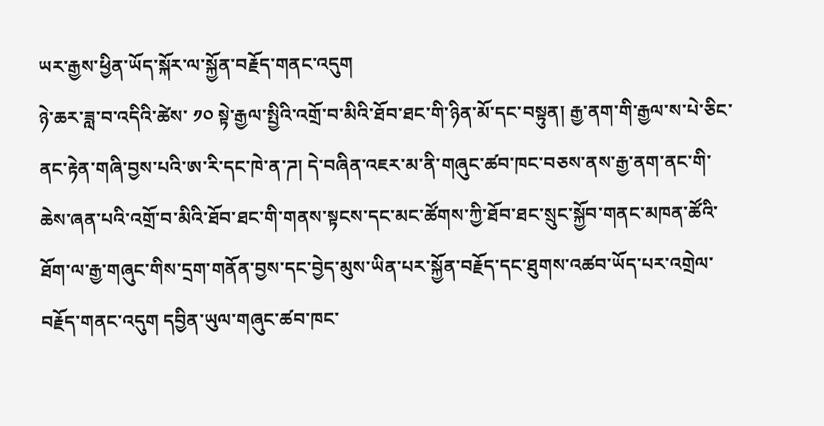ཡར་རྒྱས་ཕྱིན་ཡོད་སྐོར་ལ་སྐྱོན་བརྗོད་གནང་འདུག
ཉེ་ཆར་ཟླ་བ་འདིའི་ཚེས་ ༡༠ སྟེ་རྒྱལ་སྤྱིའི་འགྲོ་བ་མིའི་ཐོབ་ཐང་གི་ཉིན་མོ་དང་བསྟུན། རྒྱ་ནག་གི་རྒྱལ་ས་པེ་ཅིང་ནང་རྟེན་གཞི་བྱས་པའི་ཨ་རི་དང་ཁེ་ན་ཌ། དེ་བཞིན་འཇར་མ་ནི་གཞུང་ཚབ་ཁང་བཅས་ནས་རྒྱ་ནག་ནང་གི་ཆེས་ཞན་པའི་འགྲོ་བ་མིའི་ཐོབ་ཐང་གི་གནས་སྟངས་དང་མང་ཚོགས་ཀྱི་ཐོབ་ཐང་སྲུང་སྐྱོབ་གནང་མཁན་ཚོའི་ཐོག་ལ་རྒྱ་གཞུང་གིས་དྲག་གནོན་བྱས་དང་བྱེད་མུས་ཡིན་པར་སྐྱོན་བརྗོད་དང་ཐུགས་འཚབ་ཡོད་པར་འགྲེལ་བརྗོད་གནང་འདུག དབྱིན་ཡུལ་གཞུང་ཚབ་ཁང་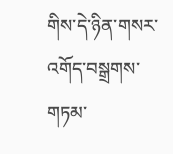གིས་དེ་ཉིན་གསར་འགོད་བསྒྲགས་གཏམ་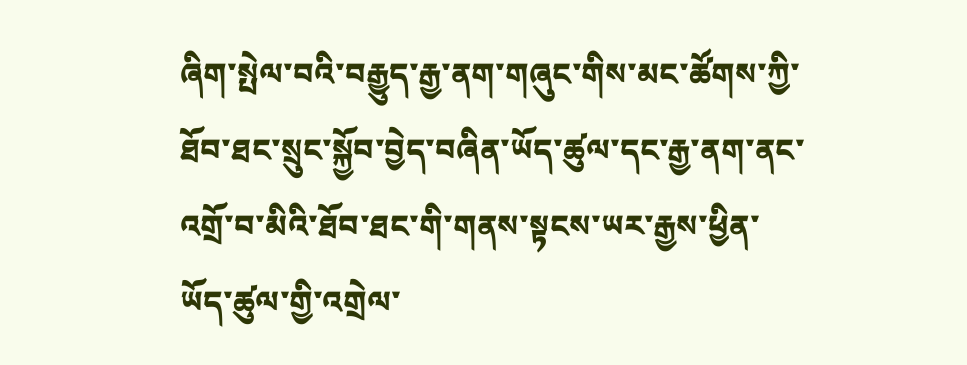ཞིག་སྤེལ་བའི་བརྒྱུད་རྒྱ་ནག་གཞུང་གིས་མང་ཚོགས་ཀྱི་ཐོབ་ཐང་སྲུང་སྐྱོབ་བྱེད་བཞིན་ཡོད་ཚུལ་དང་རྒྱ་ནག་ནང་འགྲོ་བ་མིའི་ཐོབ་ཐང་གི་གནས་སྟངས་ཡར་རྒྱས་ཕྱིན་ཡོད་ཚུལ་གྱི་འགྲེལ་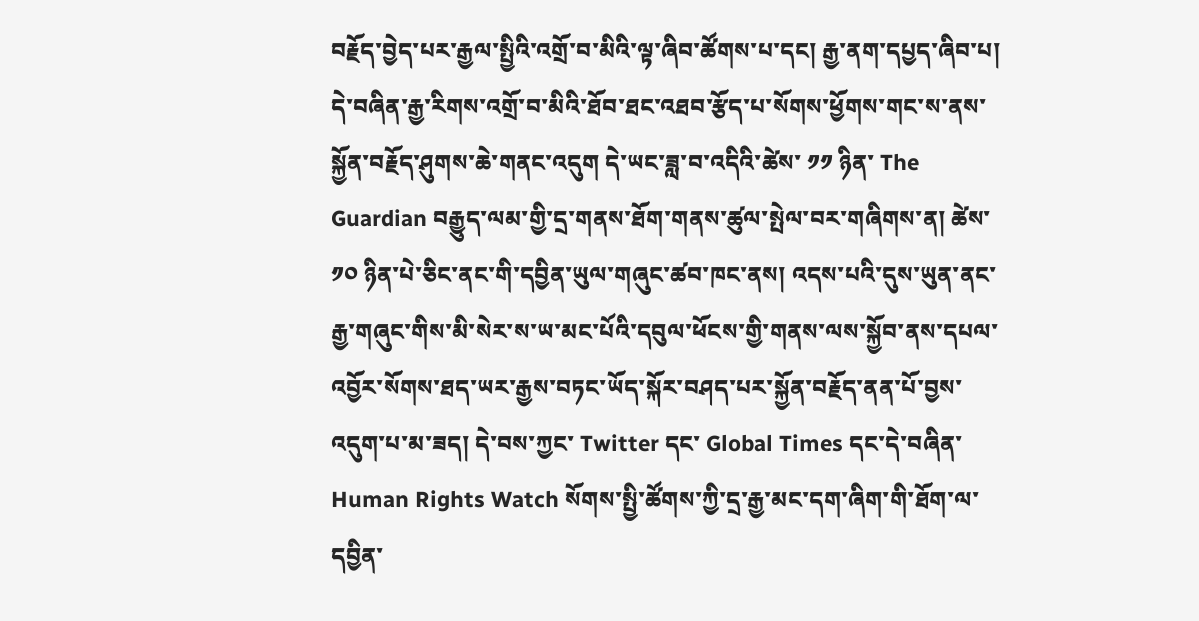བརྗོད་བྱེད་པར་རྒྱལ་སྤྱིའི་འགྲོ་བ་མིའི་ལྟ་ཞིབ་ཚོགས་པ་དང། རྒྱ་ནག་དཔྱད་ཞིབ་པ། དེ་བཞིན་རྒྱ་རིགས་འགྲོ་བ་མིའི་ཐོབ་ཐང་འཐབ་རྩོད་པ་སོགས་ཕྱོགས་གང་ས་ནས་སྐྱོན་བརྗོད་ཤུགས་ཆེ་གནང་འདུག དེ་ཡང་ཟླ་བ་འདིའི་ཚེས་ ༡༡ ཉིན་ The Guardian བརྒྱུད་ལམ་གྱི་དྲ་གནས་ཐོག་གནས་ཚུལ་སྤེལ་བར་གཞིགས་ན། ཚེས་ ༡༠ ཉིན་པེ་ཅིང་ནང་གི་དབྱིན་ཡུལ་གཞུང་ཚབ་ཁང་ནས། འདས་པའི་དུས་ཡུན་ནང་རྒྱ་གཞུང་གིས་མི་སེར་ས་ཡ་མང་པོའི་དབུལ་ཕོངས་གྱི་གནས་ལས་སྐྱོབ་ནས་དཔལ་འབྱོར་སོགས་ཐད་ཡར་རྒྱས་བཏང་ཡོད་སྐོར་བཤད་པར་སྐྱོན་བརྗོད་ནན་པོ་བྱས་འདུག་པ་མ་ཟད། དེ་བས་ཀྱང་ Twitter དང་ Global Times དང་དེ་བཞིན་ Human Rights Watch སོགས་སྤྱི་ཚོགས་ཀྱི་དྲ་རྒྱ་མང་དག་ཞིག་གི་ཐོག་ལ་དབྱིན་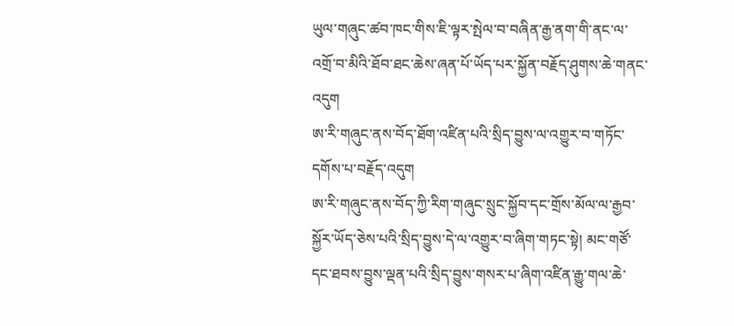ཡུལ་གཞུང་ཚབ་ཁང་གིས་ཇི་ལྟར་སྤེལ་བ་བཞིན་རྒྱ་ནག་གི་ནང་ལ་འགྲོ་བ་མིའི་ཐོབ་ཐང་ཆེས་ཞན་པོ་ཡོད་པར་སྐྱོན་བརྗོད་ཤུགས་ཆེ་གནང་འདུག
ཨ་རི་གཞུང་ནས་བོད་ཐོག་འཛིན་པའི་སྲིད་བྱུས་ལ་འགྱུར་བ་གཏོང་དགོས་པ་བརྗོད་འདུག
ཨ་རི་གཞུང་ནས་བོད་ཀྱི་རིག་གཞུང་སྲུང་སྐྱོབ་དང་གྲོས་མོལ་ལ་རྒྱབ་སྐྱོར་ཡོད་ཅེས་པའི་སྲིད་བྱུས་དེ་ལ་འགྱུར་བ་ཞིག་གཏང་སྟེ། མང་གཙོ་དང་ཐབས་བྱུས་ལྡན་པའི་སྲིད་བྱུས་གསར་པ་ཞིག་འཛིན་རྒྱུ་གལ་ཆེ་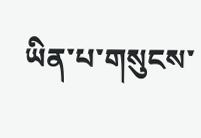ཡིན་པ་གསུངས་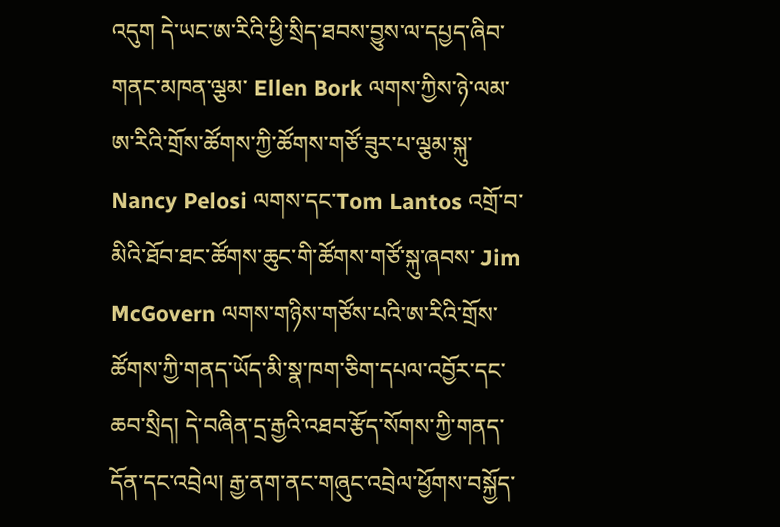འདུག དེ་ཡང་ཨ་རིའི་ཕྱི་སྲིད་ཐབས་བྱུས་ལ་དཔྱད་ཞིབ་གནང་མཁན་ལྕམ་ Ellen Bork ལགས་ཀྱིས་ཉེ་ལམ་ཨ་རིའི་གྲོས་ཚོགས་ཀྱི་ཚོགས་གཙོ་ཟུར་པ་ལྕམ་སྐུ་Nancy Pelosi ལགས་དང་Tom Lantos འགྲོ་བ་མིའི་ཐོབ་ཐང་ཚོགས་ཆུང་གི་ཚོགས་གཙོ་སྐུ་ཞབས་ Jim McGovern ལགས་གཉིས་གཙོས་པའི་ཨ་རིའི་གྲོས་ཚོགས་ཀྱི་གནད་ཡོད་མི་སྣ་ཁག་ཅིག་དཔལ་འབྱོར་དང་ཆབ་སྲིད། དེ་བཞིན་དྲ་རྒྱའི་འཐབ་རྩོད་སོགས་ཀྱི་གནད་དོན་དང་འབྲེལ། རྒྱ་ནག་ནང་གཞུང་འབྲེལ་ཕྱོགས་བསྐྱོད་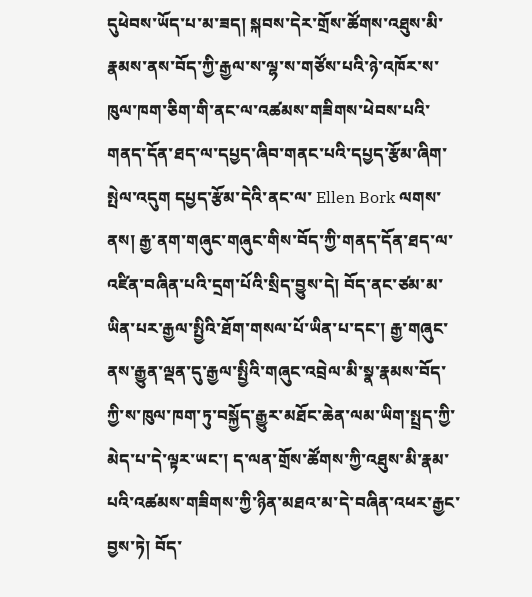དུཕེབས་ཡོད་པ་མ་ཟད། སྐབས་དེར་གྲོས་ཚོགས་འཐུས་མི་རྣམས་ནས་བོད་ཀྱི་རྒྱལ་ས་ལྷ་ས་གཙོས་པའི་ཉེ་འཁོར་ས་ཁུལ་ཁག་ཅིག་གི་ནང་ལ་འཚམས་གཟིགས་ཕེབས་པའི་གནད་དོན་ཐད་ལ་དཔྱད་ཞིབ་གནང་པའི་དཔྱད་རྩོམ་ཞིག་སྤེལ་འདུག དཔྱད་རྩོམ་དེའི་ནང་ལ་ Ellen Bork ལགས་ནས། རྒྱ་ནག་གཞུང་གཞུང་གིས་བོད་ཀྱི་གནད་དོན་ཐད་ལ་འཛིན་བཞིན་པའི་དྲག་པོའི་སྲིད་བྱུས་དེ། བོད་ནང་ཙམ་མ་ཡིན་པར་རྒྱལ་སྤྱིའི་ཐོག་གསལ་པོ་ཡིན་པ་དང་། རྒྱ་གཞུང་ནས་རྒྱུན་ལྡན་དུ་རྒྱལ་སྤྱིའི་གཞུང་འབྲེལ་མི་སྣ་རྣམས་བོད་ཀྱི་ས་ཁུལ་ཁག་ཏུ་བསྐྱོད་རྒྱུར་མཐོང་ཆེན་ལམ་ཡིག་སྤྲད་ཀྱི་མེད་པ་དེ་ལྟར་ཡང་། ད་ལན་གྲོས་ཚོགས་ཀྱི་འཐུས་མི་རྣམ་པའི་འཚམས་གཟིགས་ཀྱི་ཉིན་མཐའ་མ་དེ་བཞིན་འཕར་རྒྱང་བྱས་ཏེ། བོད་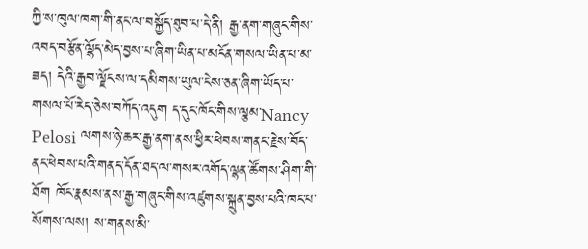ཀྱི་ས་ཁུལ་ཁག་གི་ནང་ལ་བསྐྱོད་ཐུབ་པ་དེ་ནི། རྒྱ་ནག་གཞུང་གིས་འབད་བརྩོན་ལྷོད་མེད་བྱས་པ་ཞིག་ཡིན་པ་མངོན་གསལ་ཡིན་པ་མ་ཟད། དེའི་རྒྱབ་ལྗོངས་ལ་དམིགས་ཡུལ་ངེས་ཅན་ཞིག་ཡོད་པ་གསལ་པོ་རེད་ཅེས་བཀོད་འདུག ད་དུང་ཁོང་གིས་ལྕམ་Nancy Pelosi ལགས་ཉེ་ཆར་རྒྱ་ནག་ནས་ཕྱིར་ཕེབས་གནང་རྗེས་བོད་ནང་ཕེབས་པའི་གནད་དོན་ཐད་ལ་གསར་འགོད་ལྷན་ཚོགས་ཤིག་གི་ཐོག ཁོང་རྣམས་ནས་རྒྱ་གཞུང་གིས་འཛུགས་སྐྲུན་བྱས་པའི་ཁང་པ་སོགས་ལས། ས་གནས་མི་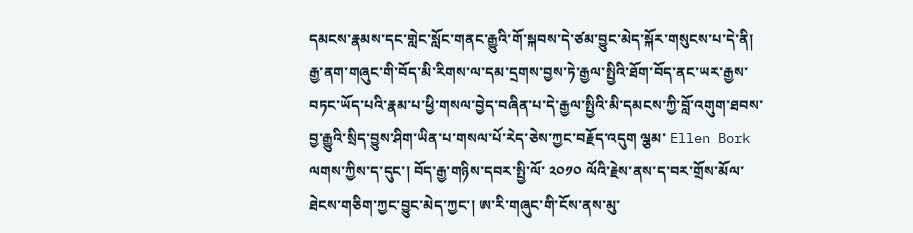དམངས་རྣམས་དང་གླེང་སློང་གནང་རྒྱུའི་གོ་སྐབས་དེ་ཙམ་བྱུང་མེད་སྐོར་གསུངས་པ་དེ་ནི། རྒྱ་ནག་གཞུང་གི་བོད་མི་རིགས་ལ་དམ་དྲགས་བྱས་ཏེ་རྒྱལ་སྤྱིའི་ཐོག་བོད་ནང་ཡར་རྒྱས་བཏང་ཡོད་པའི་རྣམ་པ་ཕྱི་གསལ་བྱེད་བཞིན་པ་དེ་རྒྱལ་སྤྱིའི་མི་དམངས་ཀྱི་བློ་འགུག་ཐབས་བྱ་རྒྱུའི་སྲིད་བྱུས་ཤིག་ཡིན་པ་གསལ་པོ་རེད་ཅེས་ཀྱང་བརྗོད་འདུག ལྕམ་ Ellen Bork ལགས་ཀྱིས་ད་དུང་། བོད་རྒྱ་གཉིས་དབར་སྤྱི་ལོ་ ༢༠༡༠ ལོའི་རྗེས་ནས་ད་བར་གྲོས་མོལ་ཐེངས་གཅིག་ཀྱང་བྱུང་མེད་ཀྱང་། ཨ་རི་གཞུང་གི་ངོས་ནས་མུ་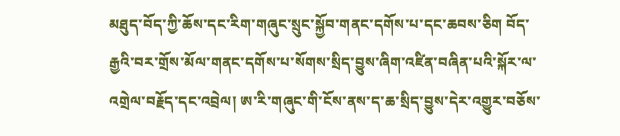མཐུད་བོད་ཀྱི་ཆོས་དང་རིག་གཞུང་སྲུང་སྐྱོབ་གནང་དགོས་པ་དང་ཆབས་ཅིག བོད་རྒྱའི་བར་གྲོས་མོལ་གནང་དགོས་པ་སོགས་སྲིད་བྱུས་ཞིག་འཛིན་བཞིན་པའི་སྐོར་ལ་འགྲེལ་བརྗོད་དང་འབྲེལ། ཨ་རི་གཞུང་གི་ངོས་ནས་ད་ཆ་སྲིད་བྱུས་དེར་འགྱུར་བཅོས་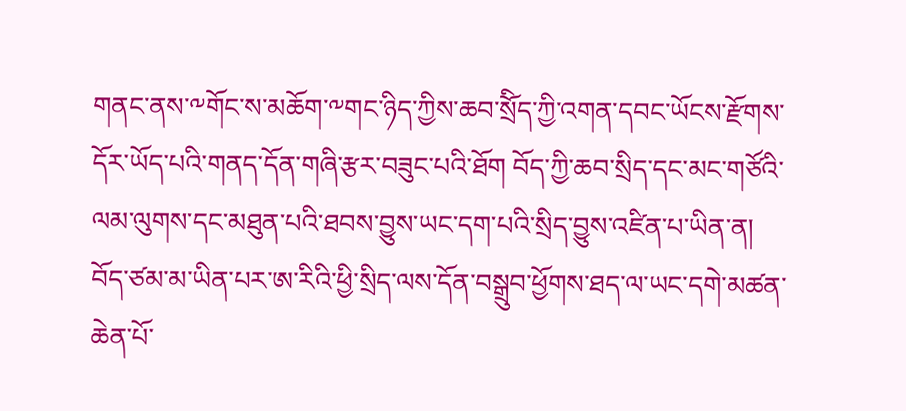གནང་ནས་༸གོང་ས་མཆོག་༸གང་ཉིད་ཀྱིས་ཆབ་སྲོིད་ཀྱི་འགན་དབང་ཡོངས་རྫོགས་དོར་ཡོད་པའི་གནད་དོན་གཞི་རྩར་བཟུང་པའི་ཐོག བོད་ཀྱི་ཆབ་སྲིད་དང་མང་གཙོའི་ལམ་ལུགས་དང་མཐུན་པའི་ཐབས་བྱུས་ཡང་དག་པའི་སྲིད་བྱུས་འཛིན་པ་ཡིན་ན། བོད་ཙམ་མ་ཡིན་པར་ཨ་རིའི་ཕྱི་སྲིད་ལས་དོན་བསྒྲུབ་ཕྱོགས་ཐད་ལ་ཡང་དགེ་མཚན་ཆེན་པོ་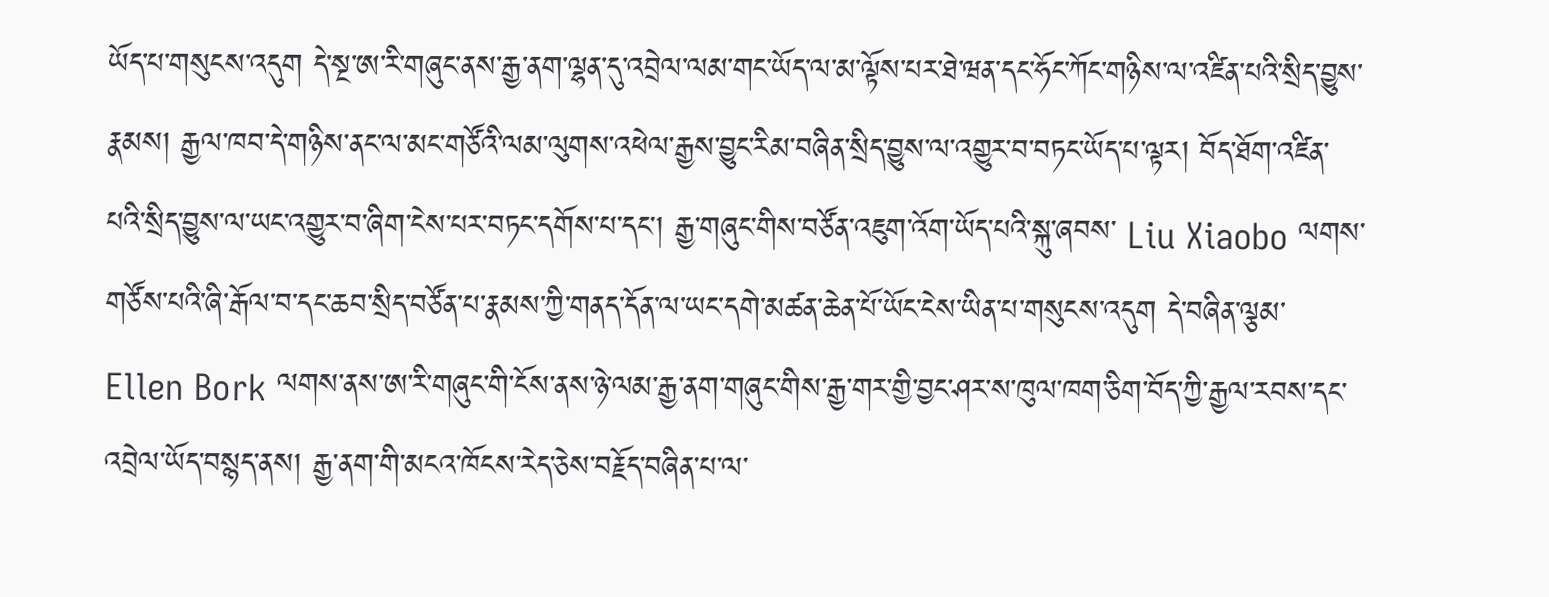ཡོད་པ་གསུངས་འདུག དེ་སྔ་ཨ་རི་གཞུང་ནས་རྒྱ་ནག་ལྷན་དུ་འབྲེལ་ལམ་གང་ཡོད་ལ་མ་ལྟོས་པར་ཐེ་ཝན་དང་ཧོང་ཀོང་གཉིས་ལ་འཛིན་པའི་སྲིད་བྱུས་རྣམས། རྒྱལ་ཁབ་དེ་གཉིས་ནང་ལ་མང་གཙོའི་ལམ་ལུགས་འཕེལ་རྒྱས་བྱུང་རིམ་བཞིན་སྲིད་བྱུས་ལ་འགྱུར་བ་བཏང་ཡོད་པ་ལྟར། བོད་ཐོག་འཛིན་པའི་སྲིད་བྱུས་ལ་ཡང་འགྱུར་བ་ཞིག་ངེས་པར་བཏང་དགོས་པ་དང་། རྒྱ་གཞུང་གིས་བཙོན་འཇུག་འོག་ཡོད་པའི་སྐུ་ཞབས་ Liu Xiaobo ལགས་གཙོས་པའི་ཞི་རྒོལ་བ་དང་ཆབ་སྲིད་བཙོན་པ་རྣམས་ཀྱི་གནད་དོན་ལ་ཡང་དགེ་མཚན་ཆེན་པོ་ཡོང་ངེས་ཡིན་པ་གསུངས་འདུག དེ་བཞིན་ལྕམ་ Ellen Bork ལགས་ནས་ཨ་རི་གཞུང་གི་ངོས་ནས་ཉེ་ལམ་རྒྱ་ནག་གཞུང་གིས་རྒྱ་གར་གྱི་བྱང་ཤར་ས་ཁུལ་ཁག་ཅིག་བོད་ཀྱི་རྒྱལ་རབས་དང་འབྲེལ་ཡོད་བསྙད་ནས། རྒྱ་ནག་གི་མངའ་ཁོངས་རེད་ཅེས་བརྗོད་བཞིན་པ་ལ་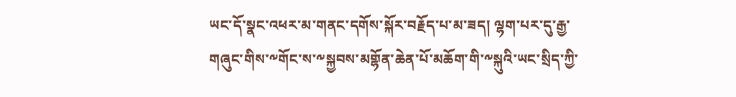ཡང་དོ་སྣང་འཕར་མ་གནང་དགོས་སྐོར་བརྗོད་པ་མ་ཟད། ལྷག་པར་དུ་རྒྱ་གཞུང་གིས་༸གོང་ས་༸སྐྱབས་མགྷོན་ཆེན་པོ་མཆོག་གི་༸སྐུའི་ཡང་སྲིད་ཀྱི་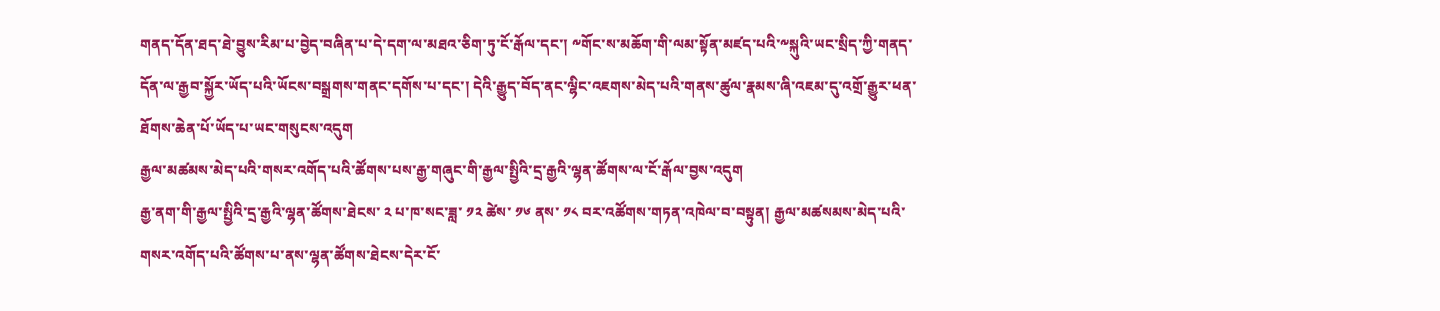གནད་དོན་ཐད་ཐེ་བྱུས་རིམ་པ་བྱེད་བཞིན་པ་དེ་དག་ལ་མཐའ་ཅིག་ཏུ་ངོ་རྒོལ་དང་། ༸གོང་ས་མཆོག་གི་ལམ་སྟོན་མཛད་པའི་༸སྐུའི་ཡང་སྲིད་ཀྱི་གནད་དོན་ལ་རྒྱབ་སྐྱོར་ཡོད་པའི་ཡོངས་བསྒྲགས་གནང་དགོས་པ་དང་། དེའི་རྒྱུད་བོད་ནང་ལྷིང་འཇགས་མེད་པའི་གནས་ཚུལ་རྣམས་ཞི་འཇམ་དུ་འགྲོ་རྒྱུར་ཕན་ཐོགས་ཆེན་པོ་ཡོད་པ་ཡང་གསུངས་འདུག
རྒྱལ་མཚམས་མེད་པའི་གསར་འགོད་པའི་ཚོགས་པས་རྒྱ་གཞུང་གི་རྒྱལ་སྤྱིའི་དྲ་རྒྱའི་ལྷན་ཚོགས་ལ་ངོ་རྒོལ་བྱས་འདུག
རྒྱ་ནག་གི་རྒྱལ་སྤྱིའི་དྲ་རྒྱའི་ལྷན་ཚོགས་ཐེངས་ ༢ པ་ཁ་སང་ཟླ་ ༡༢ ཚེས་ ༡༦ ནས་ ༡༨ བར་འཚོགས་གཏན་འཁེལ་བ་བསྟུན། རྒྱལ་མཚསམས་མེད་པའི་གསར་འགོད་པའི་ཚོགས་པ་ནས་ལྷན་ཚོགས་ཐེངས་དེར་ངོ་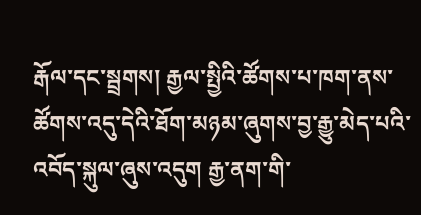རྒོལ་དང་སྦྲགས། རྒྱལ་སྤྱིའི་ཚོགས་པ་ཁག་ནས་ཚོགས་འདུ་དེའི་ཐོག་མཉམ་ཞུགས་བྱ་རྒྱུ་མེད་པའི་འབོད་སྐུལ་ཞུས་འདུག རྒྱ་ནག་གི་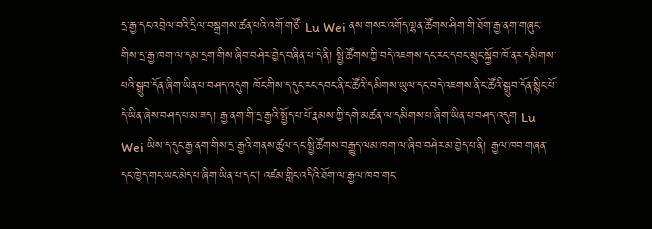དྲ་རྒྱ་དང་འབྲེལ་བའི་དྲིལ་བསྒྲགས་ཚན་པའི་འགོ་གཙོ་ Lu Wei ནས་གསར་འགོད་ལྷན་ཚོགས་ཤིག་གི་ཐོག་རྒྱ་ནག་གཞུང་གིས་དྲ་རྒྱ་ཁག་ལ་དམ་དྲག་གིས་ཞིབ་བཤེར་བྱེད་བཞིན་པ་དེ་ནི། སྤྱི་ཚོགས་ཀྱི་བདེ་འཇགས་དང་རང་དབང་སྲུང་སྐྱོབ་ཁོ་ནར་དམིགས་པའི་སྒྲུབ་དོན་ཞིག་ཡིན་པ་བཤད་འདུག ཁོང་གིས་ད་དུང་རང་དབང་ནི་ང་ཚོའི་དམིགས་ཡུལ་དང་བདེ་འཇགས་ནི་ང་ཚོའི་སྒྲུབ་དོན་སྙིང་པོ་དེ་ཡིན་ཞེས་བཤད་པ་མ་ཟད། རྒྱ་ནག་གི་དྲ་རྒྱའི་སྤྱོད་པ་པོ་རྣམས་ཀྱི་དགེ་མཚན་ལ་དམིགས་པ་ཞིག་ཡིན་པ་བཤད་འདུག Lu Wei ཡིས་ད་དུང་རྒྱ་ནག་གིས་དྲ་རྒྱའི་གནས་ཚུལ་དང་སྤྱི་ཚོགས་བརྒྱུད་ལམ་ཁག་ལ་ཞིབ་བཤེར་མ་བྱེད་པ་ནི། རྒྱལ་ཁབ་གཞན་དང་ཁྱེད་གང་ཡང་མེད་པ་ཞིག་ཡིན་པ་དང། འཛམ་གླིང་འདིའི་ཐོག་ལ་རྒྱལ་ཁབ་གང་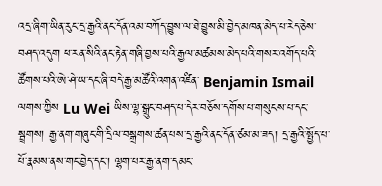འདྲ་ཞིག་ཡིན་རུང་དྲ་རྒྱའི་ནང་དོན་འམ་བཀོད་བྱུས་ལ་ཐེ་བྱུས་མི་བྱེད་མཁན་མེད་པ་རེད་ཅེས་བཤད་འདུག ཕ་རན་སིའི་ནང་རྟེན་གཞི་བྱས་པའི་རྒྱལ་མཚམས་མེད་པའི་གསར་འགོད་པའི་ཚོགས་པའི་ཨེ་ཤེ་ཡ་དང་ཞི་བདེ་རྒྱ་མཚོའི་འགན་འཛིན་ Benjamin Ismail ལགས་ཀྱིས Lu Wei ཡིས་ལྷ་སྒྲུང་བཤད་པ་དེར་བཅོས་དགོས་པ་གསུངས་པ་དང་སྦྲགས། རྒྱ་ནག་གཞུང་གི་དྲིལ་བསྒྲགས་ཚན་པས་དྲ་རྒྱའི་ནང་དོན་ཙམ་མ་ཟད། དྲ་རྒྱའི་སྤྱོད་པ་པོ་རྣམས་ནས་གང་བྱེད་དང་། ལྷག་པར་རྒྱ་ནག་དམང་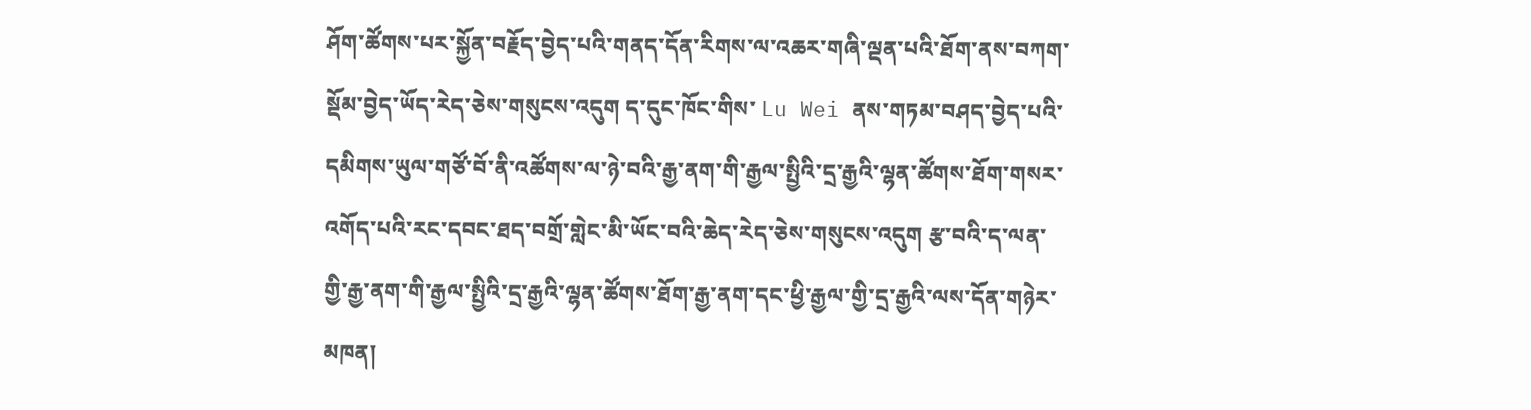ཤོག་ཚོགས་པར་སྐྱོན་བརྗོད་བྱེད་པའི་གནད་དོན་རིགས་ལ་འཆར་གཞི་ལྡན་པའི་ཐོག་ནས་བཀག་སྡོམ་བྱེད་ཡོད་རེད་ཅེས་གསུངས་འདུག ད་དུང་ཁོང་གིས་ Lu Wei ནས་གཏམ་བཤད་བྱེད་པའི་དམིགས་ཡུལ་གཙོ་བོ་ནི་འཚོགས་ལ་ཉེ་བའི་རྒྱ་ནག་གི་རྒྱལ་སྤྱིའི་དྲ་རྒྱའི་ལྷན་ཚོགས་ཐོག་གསར་འགོད་པའི་རང་དབང་ཐད་བགྲོ་གླེང་མི་ཡོང་བའི་ཆེད་རེད་ཅེས་གསུངས་འདུག རྩ་བའི་ད་ལན་གྱི་རྒྱ་ནག་གི་རྒྱལ་སྤྱིའི་དྲ་རྒྱའི་ལྷན་ཚོགས་ཐོག་རྒྱ་ནག་དང་ཕྱི་རྒྱལ་གྱི་དྲ་རྒྱའི་ལས་དོན་གཉེར་མཁན།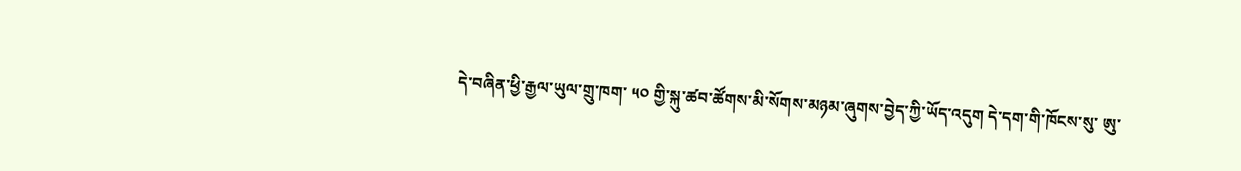དེ་བཞིན་ཕྱི་རྒྱལ་ཡུལ་གྲུ་ཁག་ ༥༠ གྱི་སྐུ་ཚབ་ཚོགས་མི་སོགས་མཉམ་ཞུགས་བྱེད་ཀྱི་ཡོད་འདུག དེ་དག་གི་ཁོངས་སུ་ ཨུ་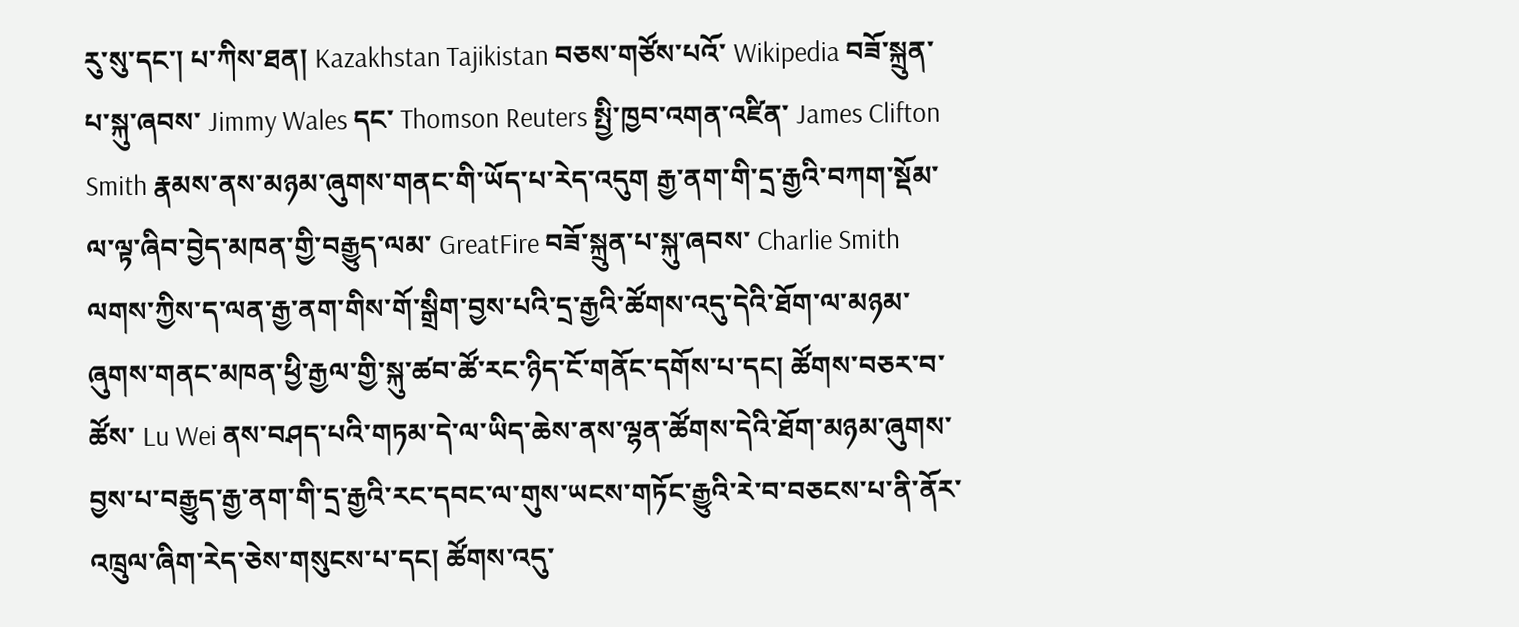རུ་སུ་དང་། པ་ཀིས་ཐན། Kazakhstan Tajikistan བཅས་གཙོས་པའོ་ Wikipedia བཟོ་སྐྲུན་པ་སྐུ་ཞབས་ Jimmy Wales དང་ Thomson Reuters སྤྱི་ཁྱབ་འགན་འཛིན་ James Clifton Smith རྣམས་ནས་མཉམ་ཞུགས་གནང་གི་ཡོད་པ་རེད་འདུག རྒྱ་ནག་གི་དྲ་རྒྱའི་བཀག་སྡོམ་ལ་ལྟ་ཞིབ་བྱེད་མཁན་གྱི་བརྒྱུད་ལམ་ GreatFire བཟོ་སྐྲུན་པ་སྐུ་ཞབས་ Charlie Smith ལགས་ཀྱིས་ད་ལན་རྒྱ་ནག་གིས་གོ་སྒྲིག་བྱས་པའི་དྲ་རྒྱའི་ཚོགས་འདུ་དེའི་ཐོག་ལ་མཉམ་ཞུགས་གནང་མཁན་ཕྱི་རྒྱལ་གྱི་སྐུ་ཚབ་ཚོ་རང་ཉིད་ངོ་གནོང་དགོས་པ་དང། ཚོགས་བཅར་བ་ཚོས་ Lu Wei ནས་བཤད་པའི་གཏམ་དེ་ལ་ཡིད་ཆེས་ནས་ལྷན་ཚོགས་དེའི་ཐོག་མཉམ་ཞུགས་བྱས་པ་བརྒྱུད་རྒྱ་ནག་གི་དྲ་རྒྱའི་རང་དབང་ལ་གུས་ཡངས་གཏོང་རྒྱུའི་རེ་བ་བཅངས་པ་ནི་ནོར་འཁྲུལ་ཞིག་རེད་ཅེས་གསུངས་པ་དང། ཚོགས་འདུ་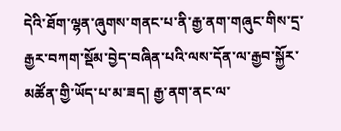དེའི་ཐོག་ལྷན་ཞུགས་གནང་པ་ནི་རྒྱ་ནག་གཞུང་གིས་དྲ་རྒྱར་བཀག་སྡོམ་བྱེད་བཞིན་པའི་ལས་དོན་ལ་རྒྱབ་སྐྱོར་མཚོན་གྱི་ཡོད་པ་མ་ཟད། རྒྱ་ནག་ནང་ལ་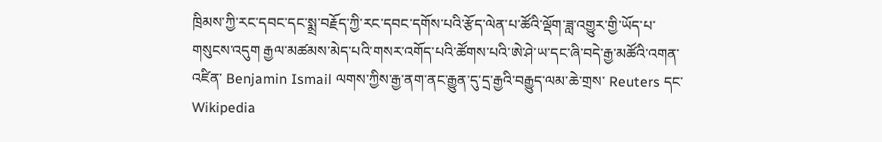ཁྲིམས་ཀྱི་རང་དབང་དང་སྨྲ་བརྗོད་ཀྱི་རང་དབང་དགོས་པའི་རྩོད་ལེན་པ་ཚོའི་ལྡོག་ཟླ་འགྱུར་གྱི་ཡོད་པ་གསུངས་འདུག རྒྱལ་མཚམས་མེད་པའི་གསར་འགོད་པའི་ཚོགས་པའི་ཨེ་ཤེ་ཡ་དང་ཞི་བདེ་རྒྱ་མཚོའི་འགན་འཛིན་ Benjamin Ismail ལགས་ཀྱིས་རྒྱ་ནག་ནང་རྒྱུན་དུ་དྲ་རྒྱའི་བརྒྱུད་ལམ་ཆེ་གྲས་ Reuters དང་ Wikipedia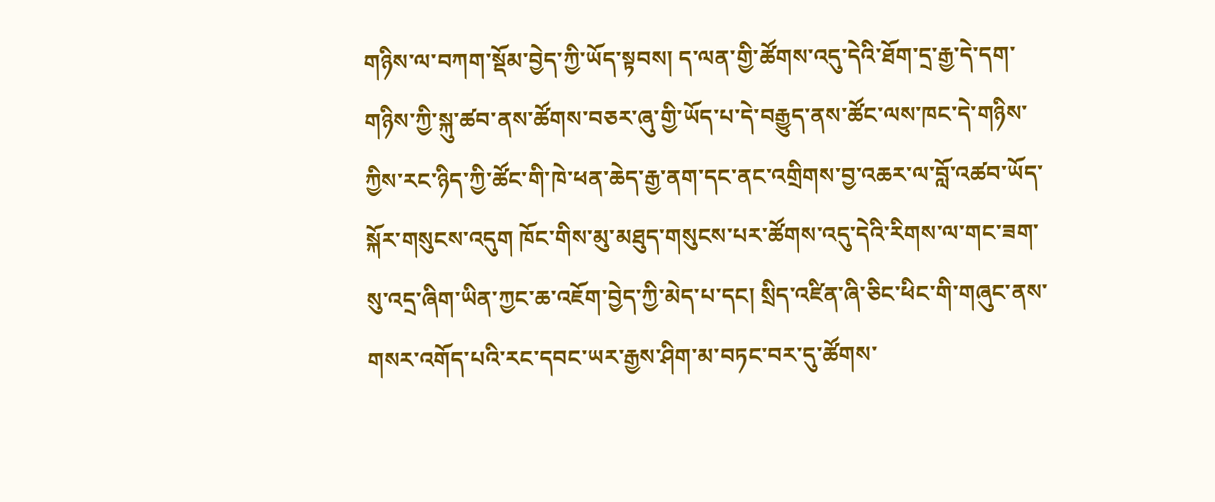གཉིས་ལ་བཀག་སྡོམ་བྱེད་ཀྱི་ཡོད་སྟབས། ད་ལན་གྱི་ཚོགས་འདུ་དེའི་ཐོག་དྲ་རྒྱ་དེ་དག་གཉིས་ཀྱི་སྐུ་ཚབ་ནས་ཚོགས་བཅར་ཞུ་གྱི་ཡོད་པ་དེ་བརྒྱུད་ནས་ཚོང་ལས་ཁང་དེ་གཉིས་ཀྱིས་རང་ཉིད་ཀྱི་ཚོང་གི་ཁེ་ཕན་ཆེད་རྒྱ་ནག་དང་ནང་འགྲིགས་བྱ་འཆར་ལ་བློ་འཚབ་ཡོད་སྐོར་གསུངས་འདུག ཁོང་གིས་མུ་མཐུད་གསུངས་པར་ཚོགས་འདུ་དེའི་རིགས་ལ་གང་ཟག་སུ་འདྲ་ཞིག་ཡིན་ཀྱང་ཆ་འཇོག་བྱེད་ཀྱི་མེད་པ་དང། སྲིད་འཛིན་ཞི་ཅིང་ཕིང་གི་གཞུང་ནས་གསར་འགོད་པའི་རང་དབང་ཡར་རྒྱས་ཤིག་མ་བཏང་བར་དུ་ཚོགས་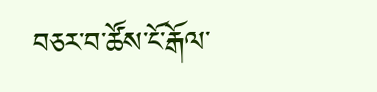བཅར་བ་ཚོས་ངོ་རྒོལ་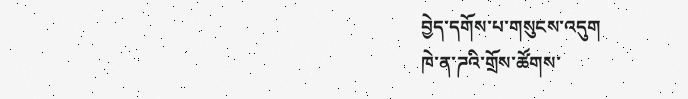བྱེད་དགོས་པ་གསུངས་འདུག
ཁེ་ན་ཌའི་གྲོས་ཚོགས་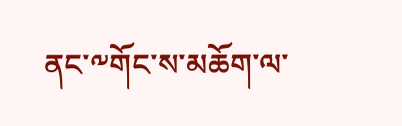ནང་༸གོང་ས་མཆོག་ལ་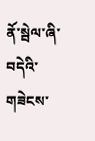ནོ་སྦེལ་ཞི་བདེའི་གཟེངས་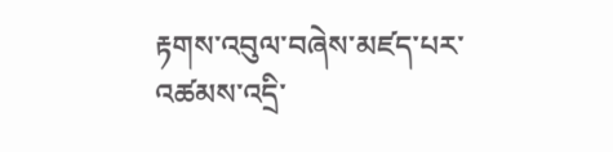རྟགས་འབུལ་བཞེས་མཛད་པར་འཚམས་འདྲི་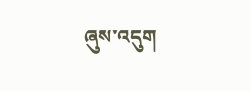ཞུས་འདུག